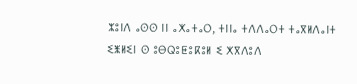ⵣⵓⵏⴷ ⴰⵙⵙ ⵏⵏ ⴰⵅⴰⵜⴰⵔ, ⵜⵏⵏⴰ ⵜⴷⴷⴰⵔⵜ ⵜⴰⴳⵍⴷⴰⵏⵜ ⵉⵥⵍⵉⵏ ⵙ ⵓⴱⵕⵓⵟⵓⴽⵓⵍ ⵉ ⵅⴳⴷⵓⴷ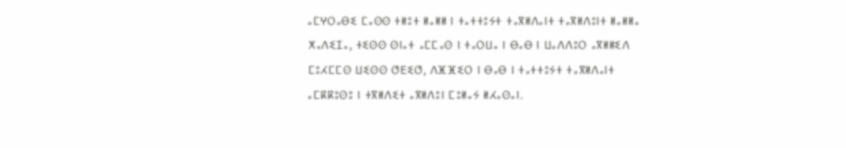ⴰⵎⵖⵔⴰⴱⵉ ⵎⴰⵙⵙ ⵜⵍⵓⵜ ⵍⴰⵍⵍ ⵏ ⵜⴰⵜⵜⵓⵢⵜ ⵜⴰⴳⵍⴷⴰⵏⵜ ⵜⴰⴳⵍⴷⵓⵏⵜ ⵍⴰⵍⵍⴰ ⵅⴰⴷⵉⵊⴰ, ⵜⵉⵙⵙ ⵙⵏⴰⵜ ⴰⵎⵎⴰⵙ ⵏ ⵜⴰⵔⵡⴰ ⵏ ⴱⴰⴱ ⵏ ⵡⴰⴷⴷⵓⵔ ⴰⴳⵍⵍⵉⴷ ⵎⵓⵃⵎⵎⵙ ⵡⵉⵙⵙ ⵚⴹⵉⵚ, ⴷⴼⴼⵉⵔ ⵏ ⴱⴰⴱ ⵏ ⵜⴰⵜⵜⵓⵢⵜ ⵜⴰⴳⵍⴷⴰⵏⵜ ⴰⵎⴽⴽⵓⵙⵓ ⵏ ⵜⴳⵍⴷⵉⵜ ⴰⴳⵍⴷⵓⵏ ⵎⵓⵍⴰⵢ ⵍⵃⴰⵙⴰⵏ.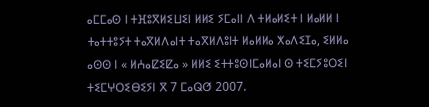ⴰⵎⵎⴰⵙ ⵏ ⵜⴼⵓⴳⵍⵉⵡⵉⵏ ⵍⵍⵉ ⵢⵎⴰⵏⵏ ⴷ ⵜⵍⴰⵍⵉⵜ ⵏ ⵍⴰⵍⵍ ⵏ ⵜⴰⵜⵜⵓⵢⵜ ⵜⴰⴳⵍⴷⴰⵏⵜ ⵜⴰⴳⵍⴷⵓⵏⵜ ⵍⴰⵍⵍⴰ ⵅⴰⴷⵉⵊⴰ, ⵉⵍⵍⴰ ⴰⵙⵙ ⵏ « ⵍⵄⴰⵇⵉⵇⴰ » ⵍⵍⵉ ⵉⵜⵜⵓⵙⵏⵎⴰⵍⴰⵏ ⵙ ⵜⵉⵎⵢⵓⵔⵉⵏ ⵜⵉⵎⵖⵔⵉⴱⵉⵢⵏ ⴳ 7 ⵎⴰⵕⵚ 2007.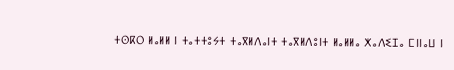ⵜⵙⴽⵔ ⵍⴰⵍⵍ ⵏ ⵜⴰⵜⵜⵓⵢⵜ ⵜⴰⴳⵍⴷⴰⵏⵜ ⵜⴰⴳⵍⴷⵓⵏⵜ ⵍⴰⵍⵍⴰ ⵅⴰⴷⵉⵊⴰ ⵎⵏⵏⴰⵡ ⵏ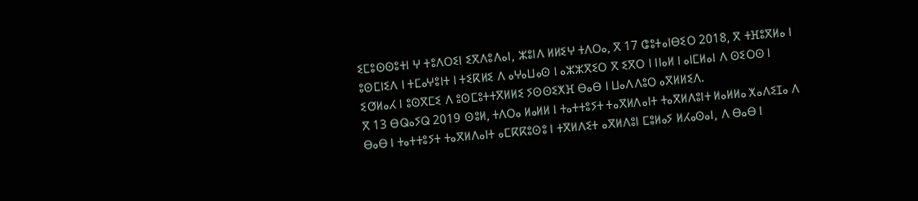ⵉⵎⵓⵙⵙⵓⵜⵏ ⵖ ⵜⵓⴷⵔⵉⵏ ⵉⴳⴷⵓⴷⴰⵏ, ⵣⵓⵏⴷ ⵍⵍⵉⵖ ⵜⴷⵔⴰ, ⴳ 17 ⵛⵓⵜⴰⵏⴱⵉⵔ 2018, ⴳ ⵜⴼⵓⴳⵍⴰ ⵏ ⵓⵙⵎⵏⵉⴷ ⵏ ⵜⵎⴰⵖⵓⵏⵜ ⵏ ⵜⵉⴽⵍⵉ ⴷ ⴰⵖⴰⵡⴰⵙ ⵏ ⴰⵣⵣⴳⵉⵔ ⴳ ⵉⴳⵔ ⵏ ⵏⵏⴰⵍ ⵏ ⴰⵏⵎⵍⴰⵏ ⴷ ⵙⵉⵔⵙ ⵏ ⵉⵚⵍⴰⵃ ⵏ ⵓⵙⴳⵎⵉ ⴷ ⵓⵙⵎⵓⵜⵜⴳⵍⵍⵉ ⵢⵙⵙⵉⵅⴼ ⴱⴰⴱ ⵏ ⵡⴰⴷⴷⵓⵔ ⴰⴳⵍⵍⵉⴷ.
ⴳ 13 ⴱⵕⴰⵢⵕ 2019 ⵙⵓⵍ, ⵜⴷⵔⴰ ⵍⴰⵍⵍ ⵏ ⵜⴰⵜⵜⵓⵢⵜ ⵜⴰⴳⵍⴷⴰⵏⵜ ⵜⴰⴳⵍⴷⵓⵏⵜ ⵍⴰⵍⵍⴰ ⵅⴰⴷⵉⵊⴰ ⴷ ⴱⴰⴱ ⵏ ⵜⴰⵜⵜⵓⵢⵜ ⵜⴰⴳⵍⴷⴰⵏⵜ ⴰⵎⴽⴽⵓⵙⵓ ⵏ ⵜⴳⵍⴷⵉⵜ ⴰⴳⵍⴷⵓⵏ ⵎⵓⵍⴰⵢ ⵍⵃⴰⵙⴰⵏ, ⴷ ⴱⴰⴱ ⵏ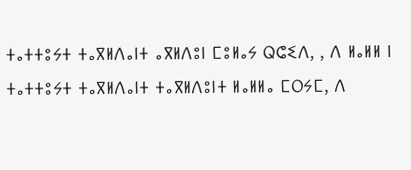ⵜⴰⵜⵜⵓⵢⵜ ⵜⴰⴳⵍⴷⴰⵏⵜ ⴰⴳⵍⴷⵓⵏ ⵎⵓⵍⴰⵢ ⵕⵛⵉⴷ, , ⴷ ⵍⴰⵍⵍ ⵏ ⵜⴰⵜⵜⵓⵢⵜ ⵜⴰⴳⵍⴷⴰⵏⵜ ⵜⴰⴳⵍⴷⵓⵏⵜ ⵍⴰⵍⵍⴰ ⵎⵔⵢⵎ, ⴷ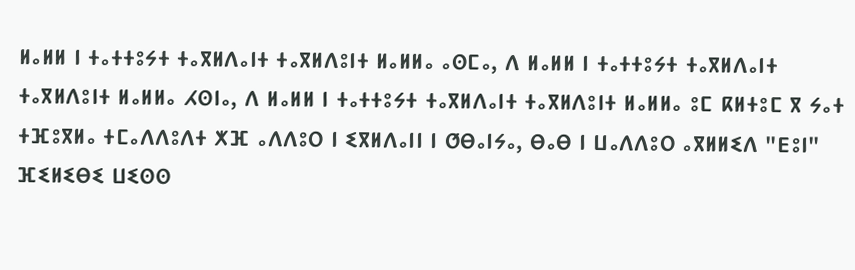ⵍⴰⵍⵍ ⵏ ⵜⴰⵜⵜⵓⵢⵜ ⵜⴰⴳⵍⴷⴰⵏⵜ ⵜⴰⴳⵍⴷⵓⵏⵜ ⵍⴰⵍⵍⴰ ⴰⵙⵎⴰ, ⴷ ⵍⴰⵍⵍ ⵏ ⵜⴰⵜⵜⵓⵢⵜ ⵜⴰⴳⵍⴷⴰⵏⵜ ⵜⴰⴳⵍⴷⵓⵏⵜ ⵍⴰⵍⵍⴰ ⵃⵙⵏⴰ, ⴷ ⵍⴰⵍⵍ ⵏ ⵜⴰⵜⵜⵓⵢⵜ ⵜⴰⴳⵍⴷⴰⵏⵜ ⵜⴰⴳⵍⴷⵓⵏⵜ ⵍⴰⵍⵍⴰ ⵓⵎ ⴽⵍⵜⵓⵎ ⴳ ⵢⴰⵜ ⵜⴼⵓⴳⵍⴰ ⵜⵎⴰⴷⴷⵓⴷⵜ ⵅⴼ ⴰⴷⴷⵓⵔ ⵏ ⵉⴳⵍⴷⴰⵏⵏ ⵏ ⵚⴱⴰⵏⵢⴰ, ⴱⴰⴱ ⵏ ⵡⴰⴷⴷⵓⵔ ⴰⴳⵍⵍⵉⴷ "ⴹⵓⵏ" ⴼⵉⵍⵉⴱⵉ ⵡⵉⵙⵙ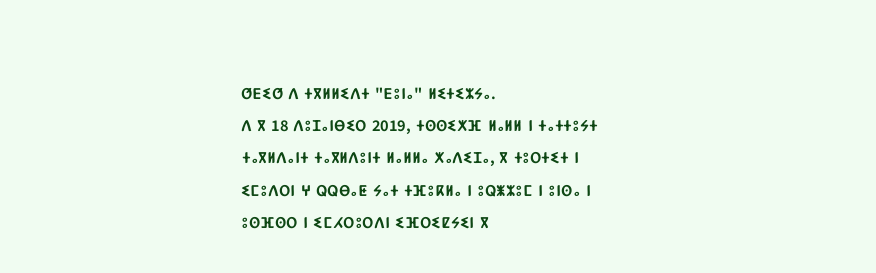ⵚⴹⵉⵚ ⴷ ⵜⴳⵍⵍⵉⴷⵜ "ⴹⵓⵏⴰ" ⵍⵉⵜⵉⵣⵢⴰ.
ⴷ ⴳ 18 ⴷⵓⵊⴰⵏⴱⵉⵔ 2019, ⵜⵙⵙⵉⵅⴼ ⵍⴰⵍⵍ ⵏ ⵜⴰⵜⵜⵓⵢⵜ ⵜⴰⴳⵍⴷⴰⵏⵜ ⵜⴰⴳⵍⴷⵓⵏⵜ ⵍⴰⵍⵍⴰ ⵅⴰⴷⵉⵊⴰ, ⴳ ⵜⵓⵔⵜⵉⵜ ⵏ ⵉⵎⵓⴷⵔⵏ ⵖ ⵕⵕⴱⴰⵟ ⵢⴰⵜ ⵜⴼⵓⴽⵍⴰ ⵏ ⵓⵕⵥⵣⵓⵎ ⵏ ⵓⵏⵙⴰ ⵏ ⵓⵙⴼⵙⵔ ⵏ ⵉⵎⵃⵔⵓⵔⴷⵏ ⵉⴼⵔⵉⵇⵢⵉⵏ ⴳ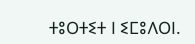ⵜⵓⵔⵜⵉⵜ ⵏ ⵉⵎⵓⴷⵔⵏ.